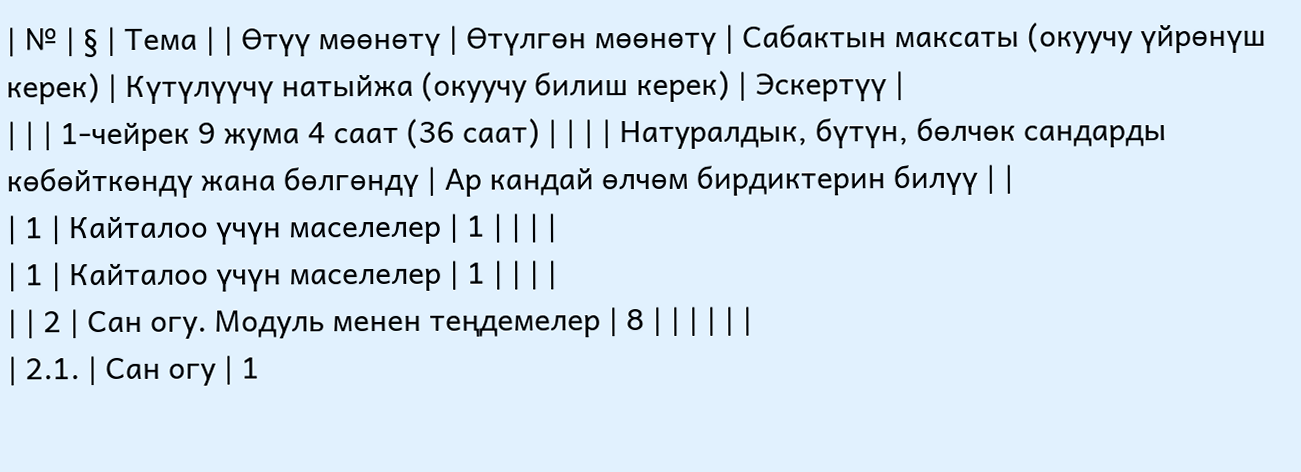| № | § | Тема | | Ѳтүү мѳѳнѳтү | Ѳтүлгѳн мѳѳнѳтү | Сабактын максаты (окуучу үйрөнүш керек) | Күтүлүүчү натыйжа (окуучу билиш керек) | Эскертүү |
| | | 1-чейрек 9 жума 4 саат (36 саат) | | | | Натуралдык, бүтүн, бѳлчѳк сандарды кѳбѳйткѳндү жана бѳлгѳндү | Ар кандай ѳлчѳм бирдиктерин билүү | |
| 1 | Кайталоо үчүн маселелер | 1 | | | |
| 1 | Кайталоо үчүн маселелер | 1 | | | |
| | 2 | Сан огу. Модуль менен теңдемелер | 8 | | | | | |
| 2.1. | Сан огу | 1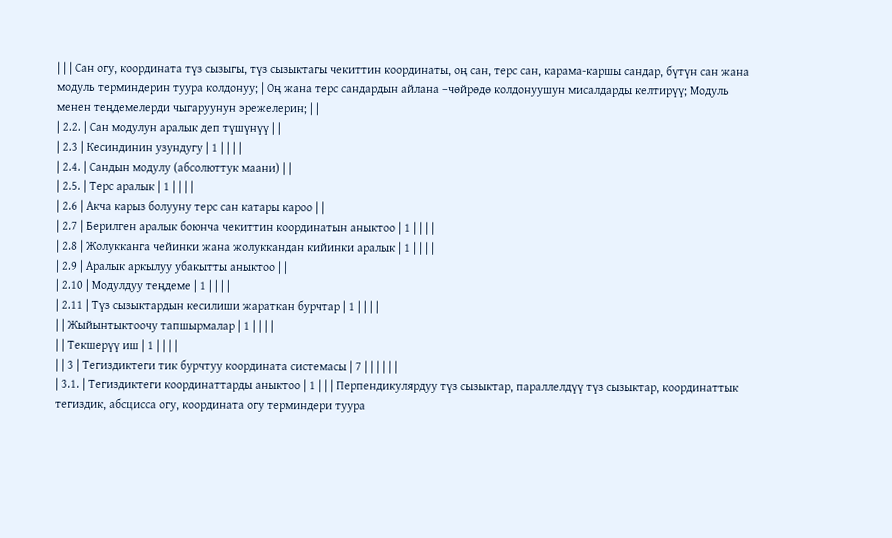| | | Сан огу, координата түз сызыгы, түз сызыктагы чекиттин координаты, оң сан, терс сан, карама-каршы сандар, бүтүн сан жана модуль терминдерин туура колдонуу; | Оң жана терс сандардын айлана –чѳйрѳдѳ колдонуушун мисалдарды келтирүү; Модуль менен теңдемелерди чыгаруунун эрежелерин; | |
| 2.2. | Сан модулун аралык деп түшүнүү | |
| 2.3 | Кесиндинин узундугу | 1 | | | |
| 2.4. | Сандын модулу (абсолюттук маани) | |
| 2.5. | Терс аралык | 1 | | | |
| 2.6 | Акча карыз болууну терс сан катары кароо | |
| 2.7 | Берилген аралык боюнча чекиттин координатын аныктоо | 1 | | | |
| 2.8 | Жолукканга чейинки жана жолуккандан кийинки аралык | 1 | | | |
| 2.9 | Аралык аркылуу убакытты аныктоо | |
| 2.10 | Модулдуу теңдеме | 1 | | | |
| 2.11 | Түз сызыктардын кесилиши жараткан бурчтар | 1 | | | |
| | Жыйынтыктоочу тапшырмалар | 1 | | | |
| | Текшерүү иш | 1 | | | |
| | 3 | Тегиздиктеги тик бурчтуу координата системасы | 7 | | | | | |
| 3.1. | Тегиздиктеги координаттарды аныктоо | 1 | | | Перпендикулярдуу түз сызыктар, параллелдүү түз сызыктар, координаттык тегиздик, абсцисса огу, координата огу терминдери туура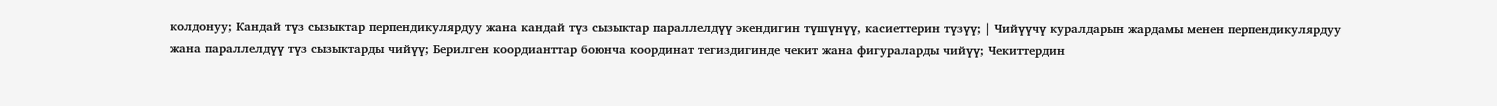колдонуу; Кандай түз сызыктар перпендикулярдуу жана кандай түз сызыктар параллелдүү экендигин түшүнүү, касиеттерин түзүү; | Чийүүчү куралдарын жардамы менен перпендикулярдуу жана параллелдүү түз сызыктарды чийүү; Берилген коордианттар боюнча координат тегиздигинде чекит жана фигураларды чийүү; Чекиттердин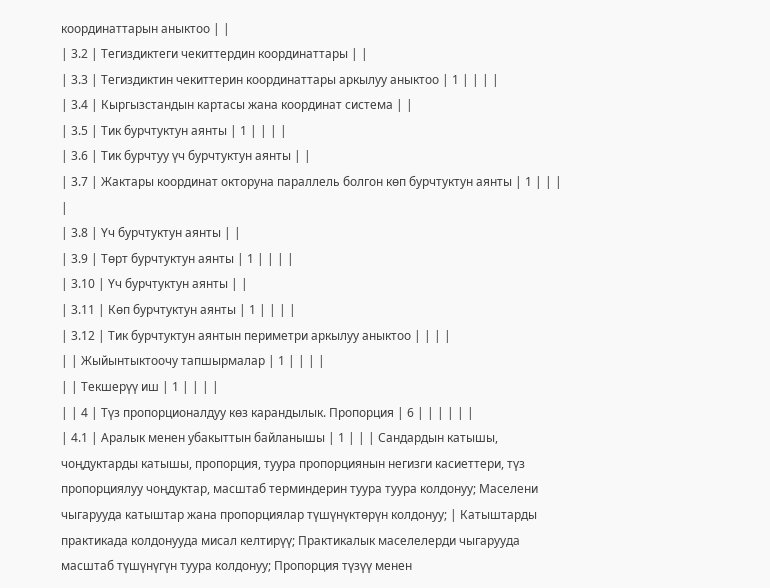координаттарын аныктоо | |
| 3.2 | Тегиздиктеги чекиттердин координаттары | |
| 3.3 | Тегиздиктин чекиттерин координаттары аркылуу аныктоо | 1 | | | |
| 3.4 | Кыргызстандын картасы жана координат система | |
| 3.5 | Тик бурчтуктун аянты | 1 | | | |
| 3.6 | Тик бурчтуу үч бурчтуктун аянты | |
| 3.7 | Жактары координат окторуна параллель болгон кѳп бурчтуктун аянты | 1 | | | |
| 3.8 | Үч бурчтуктун аянты | |
| 3.9 | Тѳрт бурчтуктун аянты | 1 | | | |
| 3.10 | Үч бурчтуктун аянты | |
| 3.11 | Кѳп бурчтуктун аянты | 1 | | | |
| 3.12 | Тик бурчтуктун аянтын периметри аркылуу аныктоо | | | |
| | Жыйынтыктоочу тапшырмалар | 1 | | | |
| | Текшерүү иш | 1 | | | |
| | 4 | Түз пропорционалдуу кѳз карандылык. Пропорция | 6 | | | | | |
| 4.1 | Аралык менен убакыттын байланышы | 1 | | | Сандардын катышы, чоңдуктарды катышы, пропорция, туура пропорциянын негизги касиеттери, түз пропорциялуу чоңдуктар, масштаб терминдерин туура туура колдонуу; Маселени чыгарууда катыштар жана пропорциялар түшүнүктѳрүн колдонуу; | Катыштарды практикада колдонууда мисал келтирүү; Практикалык маселелерди чыгарууда масштаб түшүнүгүн туура колдонуу; Пропорция түзүү менен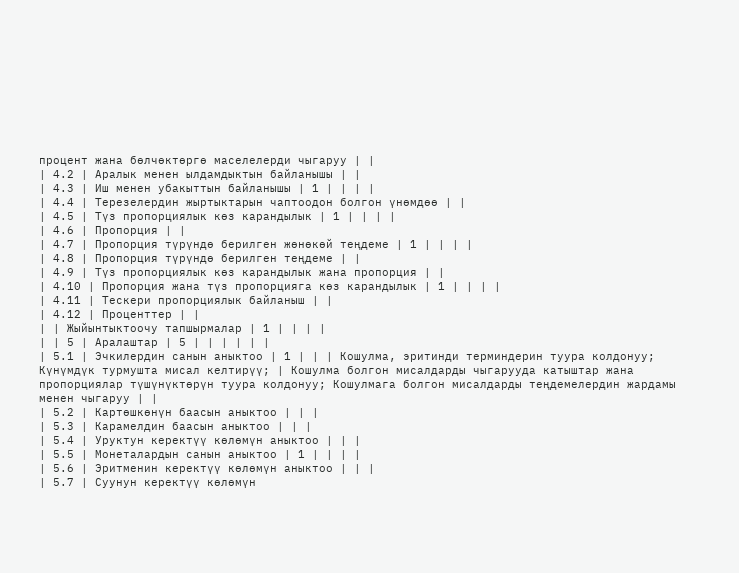процент жана бѳлчѳктѳргѳ маселелерди чыгаруу | |
| 4.2 | Аралык менен ылдамдыктын байланышы | |
| 4.3 | Иш менен убакыттын байланышы | 1 | | | |
| 4.4 | Терезелердин жыртыктарын чаптоодон болгон үнѳмдѳѳ | |
| 4.5 | Түз пропорциялык кѳз карандылык | 1 | | | |
| 4.6 | Пропорция | |
| 4.7 | Пропорция түрүндѳ берилген жѳнѳкѳй теңдеме | 1 | | | |
| 4.8 | Пропорция түрүндѳ берилген теңдеме | |
| 4.9 | Түз пропорциялык көз карандылык жана пропорция | |
| 4.10 | Пропорция жана түз пропорцияга көз карандылык | 1 | | | |
| 4.11 | Тескери пропорциялык байланыш | |
| 4.12 | Проценттер | |
| | Жыйынтыктоочу тапшырмалар | 1 | | | |
| | 5 | Аралаштар | 5 | | | | | |
| 5.1 | Эчкилердин санын аныктоо | 1 | | | Кошулма, эритинди терминдерин туура колдонуу; Күнүмдүк турмушта мисал келтирүү; | Кошулма болгон мисалдарды чыгарууда катыштар жана пропорциялар түшүнүктѳрүн туура колдонуу; Кошулмага болгон мисалдарды теңдемелердин жардамы менен чыгаруу | |
| 5.2 | Картѳшкѳнүн баасын аныктоо | | |
| 5.3 | Карамелдин баасын аныктоо | | |
| 5.4 | Уруктун керектүү кѳлѳмүн аныктоо | | |
| 5.5 | Монеталардын санын аныктоо | 1 | | | |
| 5.6 | Эритменин керектүү кѳлѳмүн аныктоо | | |
| 5.7 | Суунун керектүү кѳлѳмүн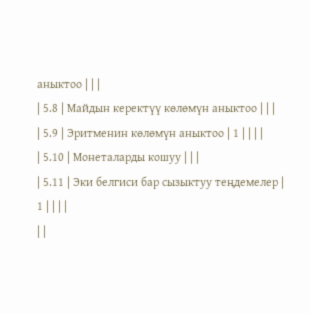аныктоо | | |
| 5.8 | Майдын керектүү кѳлѳмүн аныктоо | | |
| 5.9 | Эритменин кѳлѳмүн аныктоо | 1 | | | |
| 5.10 | Монеталарды кошуу | | |
| 5.11 | Эки белгиси бар сызыктуу теңдемелер | 1 | | | |
| |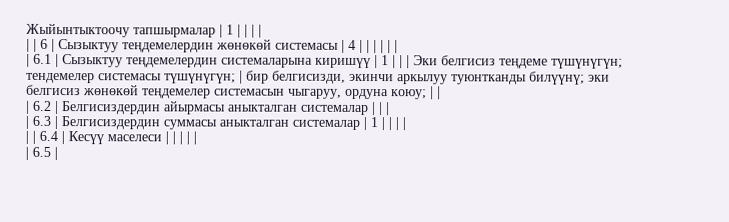Жыйынтыктоочу тапшырмалар | 1 | | | |
| | 6 | Сызыктуу теңдемелердин жѳнѳкѳй системасы | 4 | | | | | |
| 6.1 | Сызыктуу теңдемелердин системаларына киришүү | 1 | | | Эки белгисиз теңдеме түшүнүгүн; тендемелер системасы түшүнүгүн; | бир белгисизди, экинчи аркылуу туюнтканды билүүнү; эки белгисиз жѳнѳкѳй теңдемелер системасын чыгаруу, ордуна коюу; | |
| 6.2 | Белгисиздердин айырмасы аныкталган системалар | | |
| 6.3 | Белгисиздердин суммасы аныкталган системалар | 1 | | | |
| | 6.4 | Кесүү маселеси | | | | |
| 6.5 |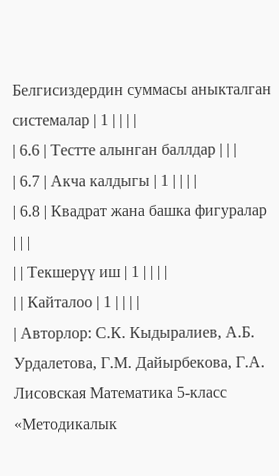Белгисиздердин суммасы аныкталган системалар | 1 | | | |
| 6.6 | Тестте алынган баллдар | | |
| 6.7 | Акча калдыгы | 1 | | | |
| 6.8 | Квадрат жана башка фигуралар | | |
| | Текшерүү иш | 1 | | | |
| | Кайталоо | 1 | | | |
| Авторлор: С.К. Кыдыралиев, А.Б. Урдалетова, Г.М. Дайырбекова, Г.А. Лисовская Математика 5-класс «Методикалык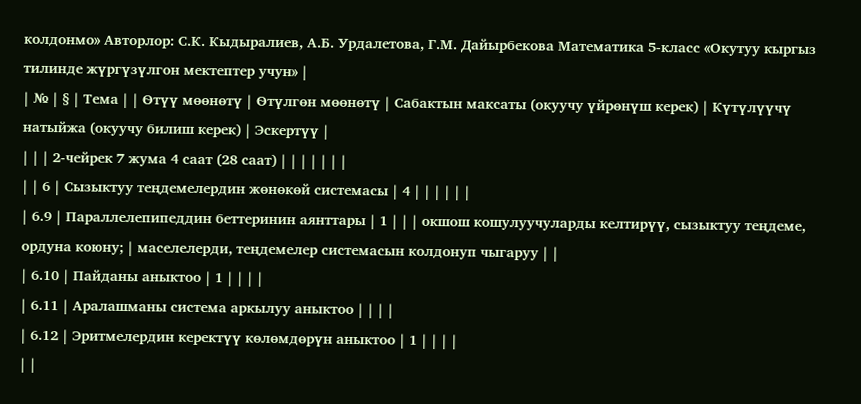колдонмо» Авторлор: С.К. Кыдыралиев, А.Б. Урдалетова, Г.М. Дайырбекова Математика 5-класс «Окутуу кыргыз тилинде жүргүзүлгон мектептер учун» |
| № | § | Тема | | Ѳтүү мѳѳнѳтү | Ѳтүлгѳн мѳѳнѳтү | Сабактын максаты (окуучу үйрөнүш керек) | Күтүлүүчү натыйжа (окуучу билиш керек) | Эскертүү |
| | | 2-чейрек 7 жума 4 саат (28 саат) | | | | | | |
| | 6 | Сызыктуу теңдемелердин жѳнѳкѳй системасы | 4 | | | | | |
| 6.9 | Параллелепипеддин беттеринин аянттары | 1 | | | окшош кошулуучуларды келтирүү, сызыктуу теңдеме, ордуна коюну; | маселелерди, теңдемелер системасын колдонуп чыгаруу | |
| 6.10 | Пайданы аныктоо | 1 | | | |
| 6.11 | Аралашманы система аркылуу аныктоо | | | |
| 6.12 | Эритмелердин керектүү кѳлѳмдѳрүн аныктоо | 1 | | | |
| |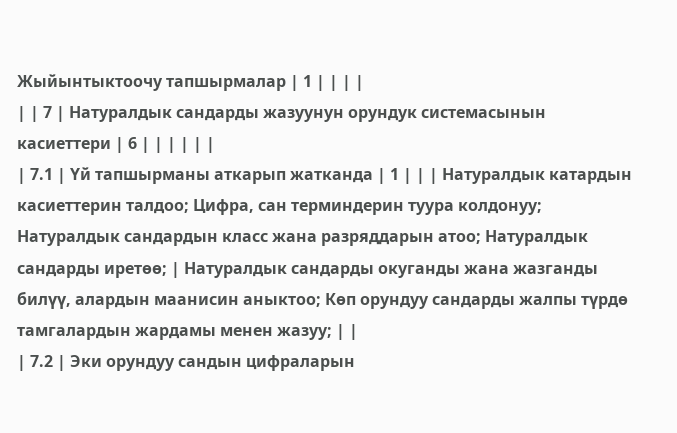Жыйынтыктоочу тапшырмалар | 1 | | | |
| | 7 | Натуралдык сандарды жазуунун орундук системасынын касиеттери | 6 | | | | | |
| 7.1 | Үй тапшырманы аткарып жатканда | 1 | | | Натуралдык катардын касиеттерин талдоо; Цифра, сан терминдерин туура колдонуу; Натуралдык сандардын класс жана разряддарын атоо; Натуралдык сандарды иретѳѳ; | Натуралдык сандарды окуганды жана жазганды билүү, алардын маанисин аныктоо; Кѳп орундуу сандарды жалпы түрдѳ тамгалардын жардамы менен жазуу; | |
| 7.2 | Эки орундуу сандын цифраларын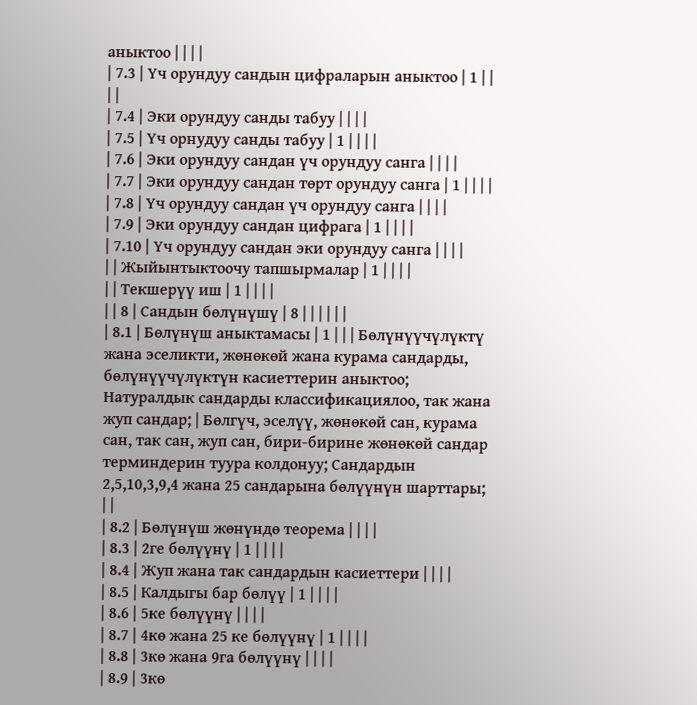аныктоо | | | |
| 7.3 | Үч орундуу сандын цифраларын аныктоо | 1 | | | |
| 7.4 | Эки орундуу санды табуу | | | |
| 7.5 | Үч орнудуу санды табуу | 1 | | | |
| 7.6 | Эки орундуу сандан үч орундуу санга | | | |
| 7.7 | Эки орундуу сандан тѳрт орундуу санга | 1 | | | |
| 7.8 | Үч орундуу сандан үч орундуу санга | | | |
| 7.9 | Эки орундуу сандан цифрага | 1 | | | |
| 7.10 | Үч орундуу сандан эки орундуу санга | | | |
| | Жыйынтыктоочу тапшырмалар | 1 | | | |
| | Текшерүү иш | 1 | | | |
| | 8 | Сандын бѳлүнүшү | 8 | | | | | |
| 8.1 | Бѳлүнүш аныктамасы | 1 | | | Бѳлүнүүчүлүктү жана эселикти, жѳнѳкѳй жана курама сандарды, бѳлүнүүчүлүктүн касиеттерин аныктоо; Натуралдык сандарды классификациялоо, так жана жуп сандар; | Бѳлгүч, эселүү, жѳнѳкѳй сан, курама сан, так сан, жуп сан, бири-бирине жѳнѳкѳй сандар терминдерин туура колдонуу; Сандардын 2,5,10,3,9,4 жана 25 сандарына бѳлүүнүн шарттары; | |
| 8.2 | Бѳлүнүш жѳнүндѳ теорема | | | |
| 8.3 | 2ге бѳлүүнү | 1 | | | |
| 8.4 | Жуп жана так сандардын касиеттери | | | |
| 8.5 | Калдыгы бар бѳлүү | 1 | | | |
| 8.6 | 5ке бѳлүүнү | | | |
| 8.7 | 4кѳ жана 25 ке бѳлүүнү | 1 | | | |
| 8.8 | 3кѳ жана 9га бѳлүүнү | | | |
| 8.9 | 3кѳ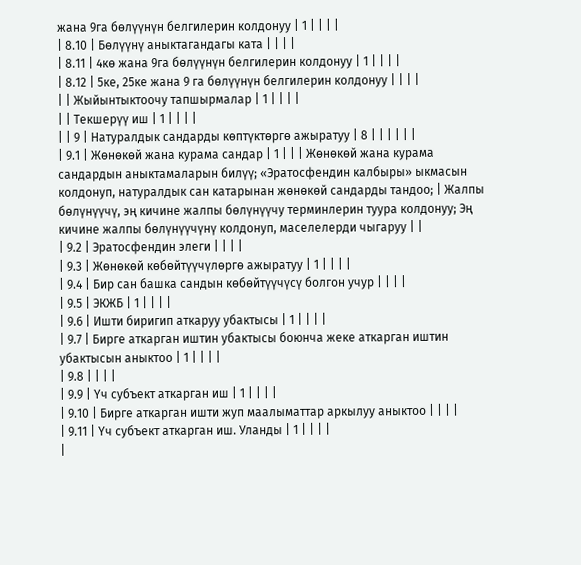жана 9га бѳлүүнүн белгилерин колдонуу | 1 | | | |
| 8.10 | Бѳлүүнү аныктагандагы ката | | | |
| 8.11 | 4кѳ жана 9га бѳлүүнүн белгилерин колдонуу | 1 | | | |
| 8.12 | 5ке, 25ке жана 9 га бѳлүүнүн белгилерин колдонуу | | | |
| | Жыйынтыктоочу тапшырмалар | 1 | | | |
| | Текшерүү иш | 1 | | | |
| | 9 | Натуралдык сандарды кѳптүктѳргѳ ажыратуу | 8 | | | | | |
| 9.1 | Жѳнѳкѳй жана курама сандар | 1 | | | Жѳнѳкѳй жана курама сандардын аныктамаларын билүү; «Эратосфендин калбыры» ыкмасын колдонуп, натуралдык сан катарынан жѳнѳкѳй сандарды тандоо; | Жалпы бѳлүнүүчү, эң кичине жалпы бѳлүнүүчу терминлерин туура колдонуу; Эң кичине жалпы бѳлүнүүчүнү колдонуп, маселелерди чыгаруу | |
| 9.2 | Эратосфендин элеги | | | |
| 9.3 | Жѳнѳкѳй кѳбѳйтүүчүлѳргѳ ажыратуу | 1 | | | |
| 9.4 | Бир сан башка сандын кѳбѳйтүүчүсү болгон учур | | | |
| 9.5 | ЭКЖБ | 1 | | | |
| 9.6 | Ишти биригип аткаруу убактысы | 1 | | | |
| 9.7 | Бирге аткарган иштин убактысы боюнча жеке аткарган иштин убактысын аныктоо | 1 | | | |
| 9.8 | | | |
| 9.9 | Үч субъект аткарган иш | 1 | | | |
| 9.10 | Бирге аткарган ишти жуп маалыматтар аркылуу аныктоо | | | |
| 9.11 | Үч субъект аткарган иш. Уланды | 1 | | | |
|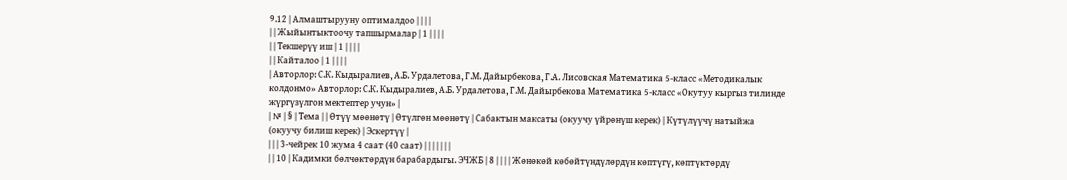9.12 | Алмаштырууну оптималдоо | | | |
| | Жыйынтыктоочу тапшырмалар | 1 | | | |
| | Текшерүү иш | 1 | | | |
| | Кайталоо | 1 | | | |
| Авторлор: С.К. Кыдыралиев, А.Б. Урдалетова, Г.М. Дайырбекова, Г.А. Лисовская Математика 5-класс «Методикалык колдонмо» Авторлор: С.К. Кыдыралиев, А.Б. Урдалетова, Г.М. Дайырбекова Математика 5-класс «Окутуу кыргыз тилинде жүргүзүлгон мектептер учун» |
| № | § | Тема | | Ѳтүү мѳѳнѳтү | Ѳтүлгѳн мѳѳнѳтү | Сабактын максаты (окуучу үйрөнүш керек) | Күтүлүүчү натыйжа (окуучу билиш керек) | Эскертүү |
| | | 3-чейрек 10 жума 4 саат (40 саат) | | | | | | |
| | 10 | Кадимки бѳлчѳктѳрдүн барабардыгы. ЭЧЖБ | 8 | | | | Жѳнѳкѳй кѳбѳйтүндүлѳрдүн кѳптүгү, кѳптүктѳрдү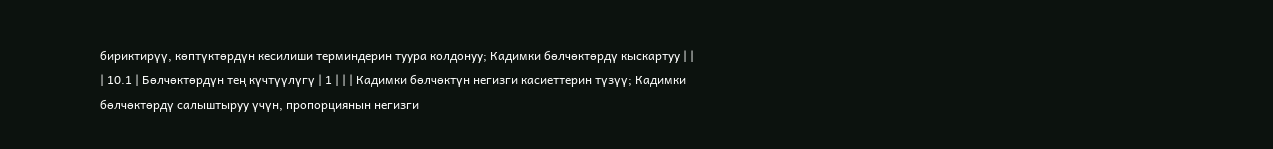бириктирүү, кѳптүктѳрдүн кесилиши терминдерин туура колдонуу; Кадимки бѳлчѳктѳрдү кыскартуу | |
| 10.1 | Бѳлчѳктѳрдүн тең күчтүүлүгү | 1 | | | Кадимки бѳлчѳктүн негизги касиеттерин түзүү; Кадимки бѳлчѳктѳрдү салыштыруу үчүн, пропорциянын негизги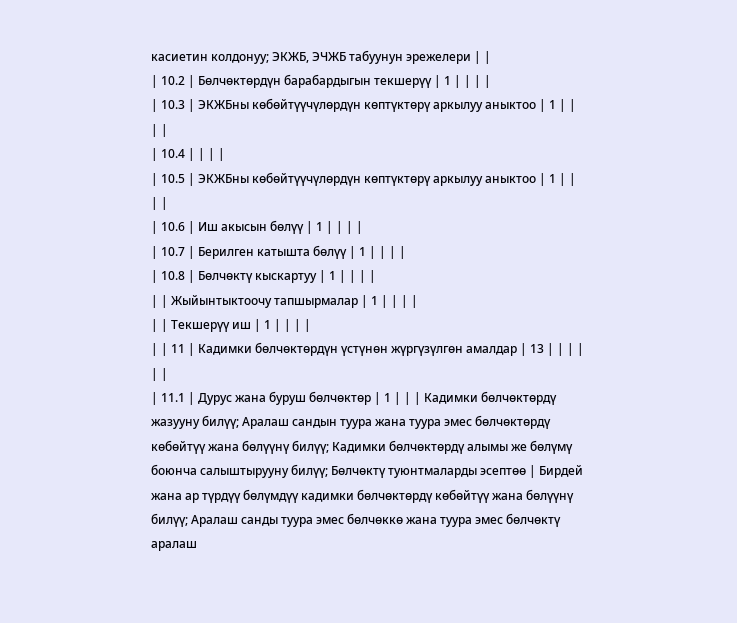касиетин колдонуу; ЭКЖБ, ЭЧЖБ табуунун эрежелери | |
| 10.2 | Бѳлчѳктѳрдүн барабардыгын текшерүү | 1 | | | |
| 10.3 | ЭКЖБны кѳбѳйтүүчүлѳрдүн кѳптүктѳрү аркылуу аныктоо | 1 | | | |
| 10.4 | | | |
| 10.5 | ЭКЖБны кѳбѳйтүүчүлѳрдүн кѳптүктѳрү аркылуу аныктоо | 1 | | | |
| 10.6 | Иш акысын бѳлүү | 1 | | | |
| 10.7 | Берилген катышта бѳлүү | 1 | | | |
| 10.8 | Бѳлчѳктү кыскартуу | 1 | | | |
| | Жыйынтыктоочу тапшырмалар | 1 | | | |
| | Текшерүү иш | 1 | | | |
| | 11 | Кадимки бѳлчѳктѳрдүн үстүнѳн жүргүзүлгѳн амалдар | 13 | | | | | |
| 11.1 | Дурус жана буруш бѳлчѳктѳр | 1 | | | Кадимки бѳлчѳктѳрдү жазууну билүү; Аралаш сандын туура жана туура эмес бѳлчѳктѳрдү кѳбѳйтүү жана бѳлүүнү билүү; Кадимки бѳлчѳктѳрдү алымы же бѳлүмү боюнча салыштырууну билүү; Бѳлчѳктү туюнтмаларды эсептѳѳ | Бирдей жана ар түрдүү бѳлүмдүү кадимки бѳлчѳктѳрдү кѳбѳйтүү жана бѳлүүнү билүү; Аралаш санды туура эмес бѳлчѳккѳ жана туура эмес бѳлчѳктү аралаш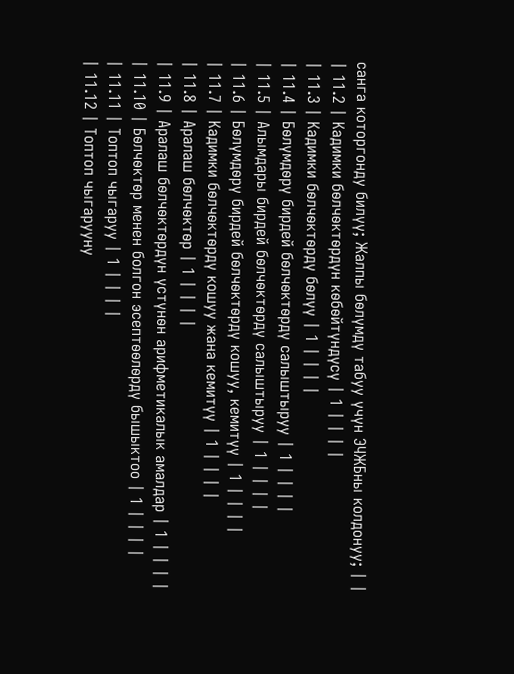санга которгонду билүү; Жалпы бѳлүмдү табуу үчүн ЭЧЖБны колдонуу; | |
| 11.2 | Кадимки бѳлчѳктѳрдүн кѳбѳйтүндүсү | 1 | | | |
| 11.3 | Кадимки бѳлчѳктѳрдү бѳлүү | 1 | | | |
| 11.4 | Бѳлүмдѳрү бирдей бѳлчѳктѳрдү салыштыруу | 1 | | | |
| 11.5 | Алымдары бирдей бѳлчѳктѳрдү салыштыруу | 1 | | | |
| 11.6 | Бѳлүмдѳрү бирдей бѳлчѳктѳрдү кошуу, кемитүү | 1 | | | |
| 11.7 | Кадимки бѳлчѳктѳрдү кошуу жана кемитүү | 1 | | | |
| 11.8 | Аралаш бѳлчѳктѳр | 1 | | | |
| 11.9 | Аралаш бѳлчѳктѳрдүн үстүнѳн арифметикалык амалдар | 1 | | | |
| 11.10 | Бѳлчѳктѳр менен болгон эсептѳѳлѳрдү бышыктоо | 1 | | | |
| 11.11 | Топтоп чыгаруу | 1 | | | |
| 11.12 | Топтоп чыгарууну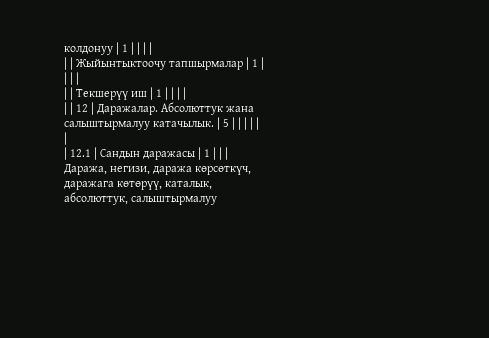колдонуу | 1 | | | |
| | Жыйынтыктоочу тапшырмалар | 1 | | | |
| | Текшерүү иш | 1 | | | |
| | 12 | Даражалар. Абсолюттук жана салыштырмалуу катачылык. | 5 | | | | | |
| 12.1 | Сандын даражасы | 1 | | | Даража, негизи, даража кѳрсѳткүч, даражага кѳтѳрүү, каталык, абсолюттук, салыштырмалуу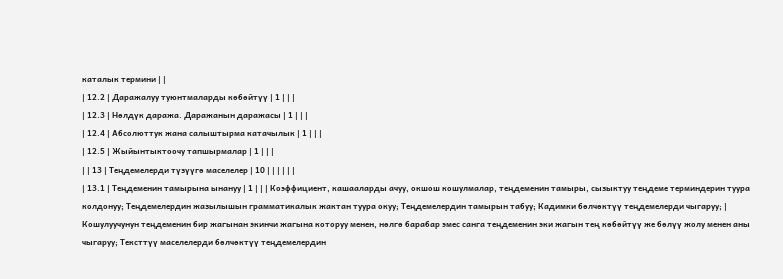каталык термини | |
| 12.2 | Даражалуу туюнтмаларды кѳбѳйтүү | 1 | | |
| 12.3 | Нѳлдүк даража. Даражанын даражасы | 1 | | |
| 12.4 | Абсолюттук жана салыштырма катачылык | 1 | | |
| 12.5 | Жыйынтыктоочу тапшырмалар | 1 | | |
| | 13 | Теңдемелерди түзүүгѳ маселелер | 10 | | | | | |
| 13.1 | Теңдеменин тамырына ынануу | 1 | | | Коэффициент, кашааларды ачуу, окшош кошулмалар, теңдеменин тамыры, сызыктуу теңдеме терминдерин туура колдонуу; Теңдемелердин жазылышын грамматикалык жактан туура окуу; Теңдемелердин тамырын табуу; Кадимки бѳлчѳктүү теңдемелерди чыгаруу; | Кошулуучунун теңдеменин бир жагынан экинчи жагына которуу менен, нѳлгө барабар эмес санга теңдеменин эки жагын тең кѳбѳйтүү же бѳлүү жолу менен аны чыгаруу; Тексттүү маселелерди бѳлчѳктүү теңдемелердин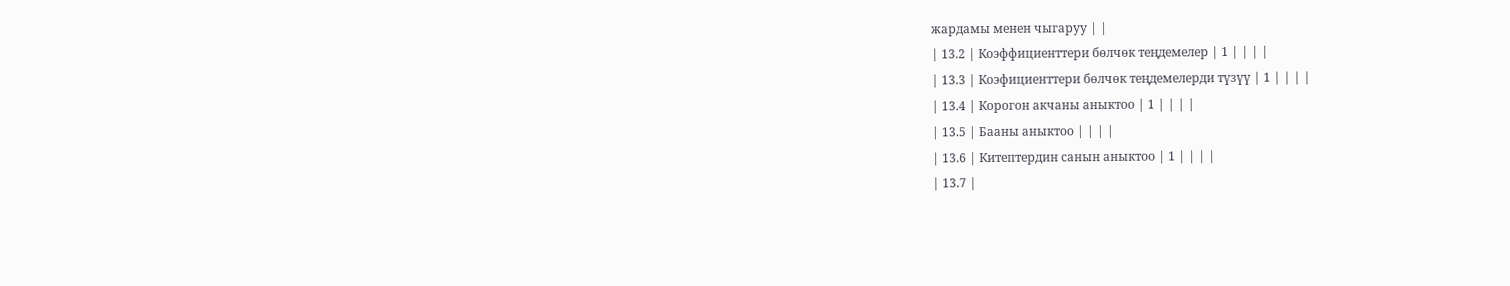жардамы менен чыгаруу | |
| 13.2 | Коэффициенттери бѳлчѳк теңдемелер | 1 | | | |
| 13.3 | Коэфициенттери бѳлчѳк теңдемелерди түзүү | 1 | | | |
| 13.4 | Корогон акчаны аныктоо | 1 | | | |
| 13.5 | Бааны аныктоо | | | |
| 13.6 | Китептердин санын аныктоо | 1 | | | |
| 13.7 |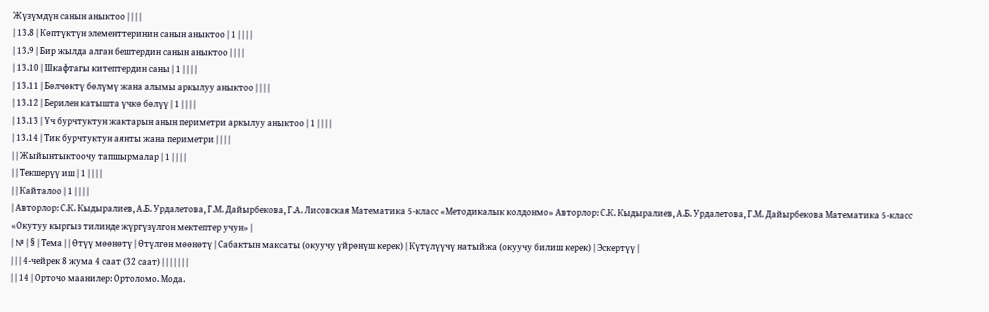Жүзүмдүн санын аныктоо | | | |
| 13.8 | Кѳптүктүн элементтеринин санын аныктоо | 1 | | | |
| 13.9 | Бир жылда алган бештердин санын аныктоо | | | |
| 13.10 | Шкафтагы китептердин саны | 1 | | | |
| 13.11 | Бѳлчѳктү бѳлүмү жана алымы аркылуу аныктоо | | | |
| 13.12 | Берилен катышта үчкѳ бѳлүү | 1 | | | |
| 13.13 | Үч бурчтуктун жактарын анын периметри аркылуу аныктоо | 1 | | | |
| 13.14 | Тик бурчтуктун аянты жана периметри | | | |
| | Жыйынтыктоочу тапшырмалар | 1 | | | |
| | Текшерүү иш | 1 | | | |
| | Кайталоо | 1 | | | |
| Авторлор: С.К. Кыдыралиев, А.Б. Урдалетова, Г.М. Дайырбекова, Г.А. Лисовская Математика 5-класс «Методикалык колдонмо» Авторлор: С.К. Кыдыралиев, А.Б. Урдалетова, Г.М. Дайырбекова Математика 5-класс «Окутуу кыргыз тилинде жүргүзүлгон мектептер учун» |
| № | § | Тема | | Ѳтүү мѳѳнѳтү | Ѳтүлгѳн мѳѳнѳтү | Сабактын максаты (окуучу үйрөнүш керек) | Күтүлүүчү натыйжа (окуучу билиш керек) | Эскертүү |
| | | 4-чейрек 8 жума 4 саат (32 саат) | | | | | | |
| | 14 | Орточо маанилер: Ортоломо. Мода.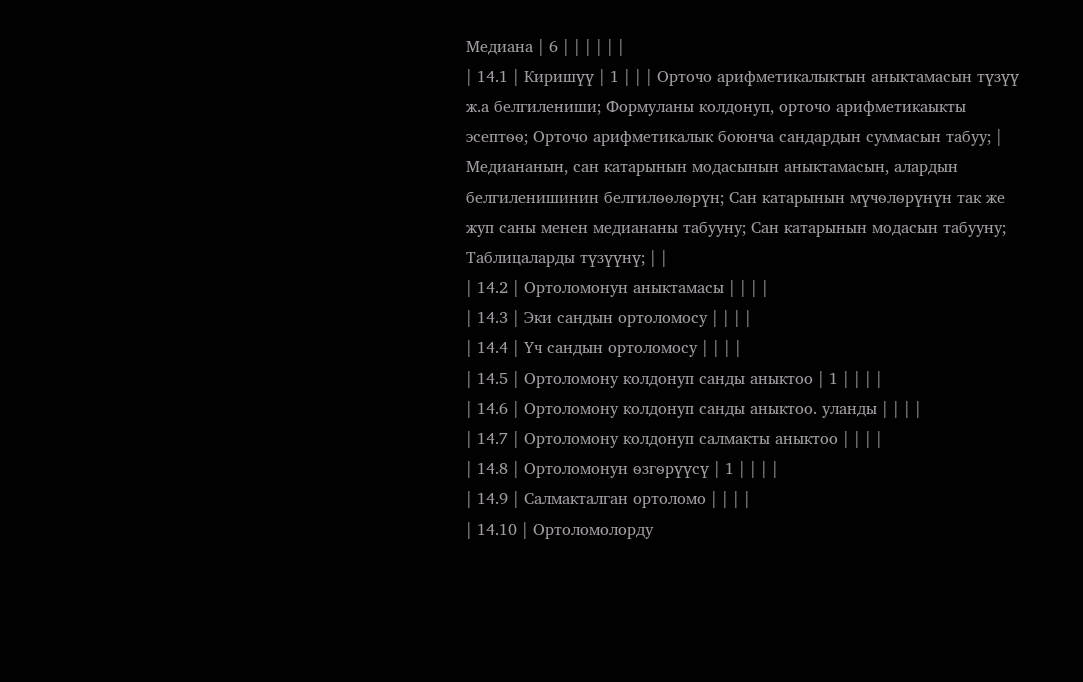Медиана | 6 | | | | | |
| 14.1 | Киришүү | 1 | | | Орточо арифметикалыктын аныктамасын түзүү ж.а белгилениши; Формуланы колдонуп, орточо арифметикаыкты эсептѳѳ; Орточо арифметикалык боюнча сандардын суммасын табуу; | Медиананын, сан катарынын модасынын аныктамасын, алардын белгиленишинин белгилѳѳлѳрүн; Сан катарынын мүчѳлѳрүнүн так же жуп саны менен медиананы табууну; Сан катарынын модасын табууну; Таблицаларды түзүүнү; | |
| 14.2 | Ортоломонун аныктамасы | | | |
| 14.3 | Эки сандын ортоломосу | | | |
| 14.4 | Үч сандын ортоломосу | | | |
| 14.5 | Ортоломону колдонуп санды аныктоо | 1 | | | |
| 14.6 | Ортоломону колдонуп санды аныктоо. уланды | | | |
| 14.7 | Ортоломону колдонуп салмакты аныктоо | | | |
| 14.8 | Ортоломонун ѳзгѳрүүсү | 1 | | | |
| 14.9 | Салмакталган ортоломо | | | |
| 14.10 | Ортоломолорду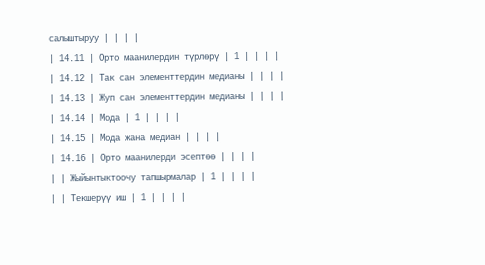салыштыруу | | | |
| 14.11 | Орто маанилердин түрлѳрү | 1 | | | |
| 14.12 | Так сан элементтердин медианы | | | |
| 14.13 | Жуп сан элементтердин медианы | | | |
| 14.14 | Мода | 1 | | | |
| 14.15 | Мода жана медиан | | | |
| 14.16 | Орто маанилерди эсептѳѳ | | | |
| | Жыйынтыктоочу тапшырмалар | 1 | | | |
| | Текшерүү иш | 1 | | | |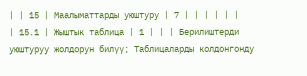| | 15 | Маалыматтарды уюштуру | 7 | | | | | |
| 15.1 | Жыштык таблица | 1 | | | Берилиштерди уюштуруу жолдорун билүү; Таблицаларды колдонгонду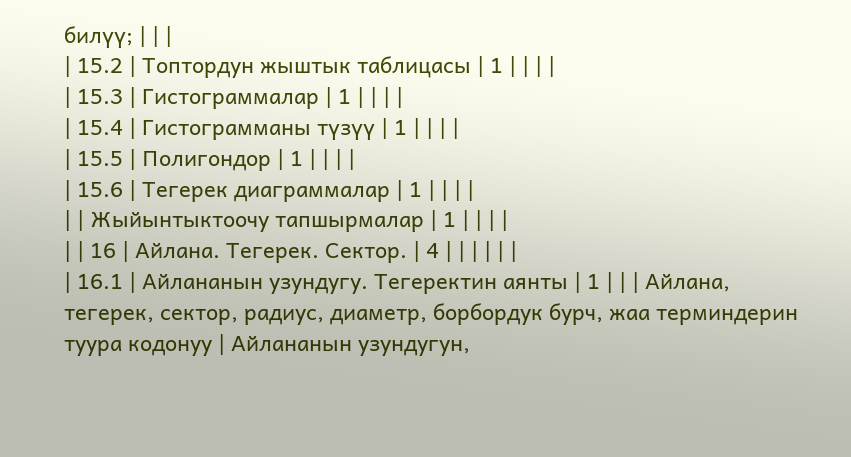билүү; | | |
| 15.2 | Топтордун жыштык таблицасы | 1 | | | |
| 15.3 | Гистограммалар | 1 | | | |
| 15.4 | Гистограмманы түзүү | 1 | | | |
| 15.5 | Полигондор | 1 | | | |
| 15.6 | Тегерек диаграммалар | 1 | | | |
| | Жыйынтыктоочу тапшырмалар | 1 | | | |
| | 16 | Айлана. Тегерек. Сектор. | 4 | | | | | |
| 16.1 | Айлананын узундугу. Тегеректин аянты | 1 | | | Айлана, тегерек, сектор, радиус, диаметр, борбордук бурч, жаа терминдерин туура кодонуу | Айлананын узундугун,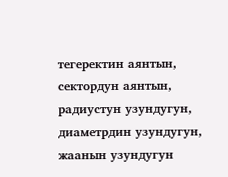тегеректин аянтын, сектордун аянтын, радиустун узундугун, диаметрдин узундугун, жаанын узундугун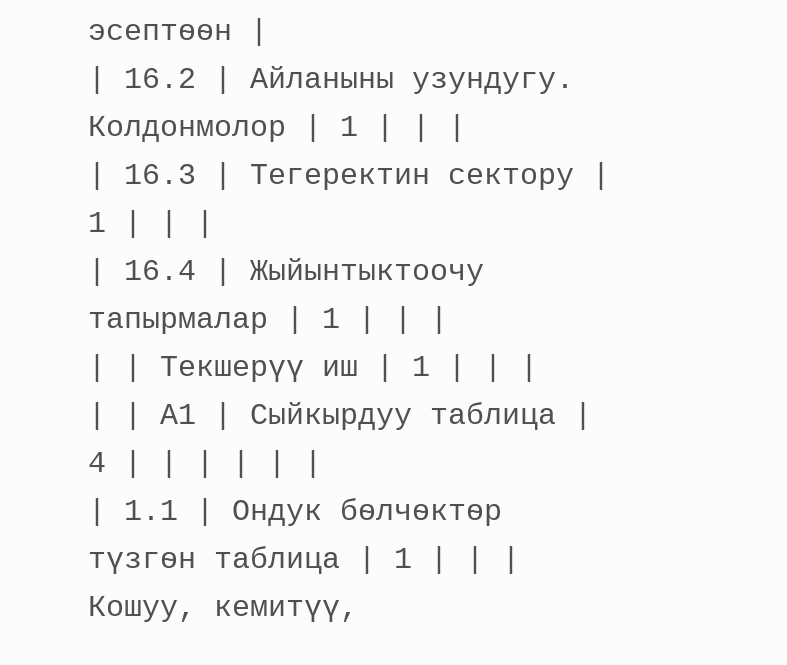эсептѳѳн |
| 16.2 | Айланыны узундугу. Колдонмолор | 1 | | |
| 16.3 | Тегеректин сектору | 1 | | |
| 16.4 | Жыйынтыктоочу тапырмалар | 1 | | |
| | Текшерүү иш | 1 | | |
| | А1 | Сыйкырдуу таблица | 4 | | | | | |
| 1.1 | Ондук бѳлчѳктѳр түзгѳн таблица | 1 | | | Кошуу, кемитүү,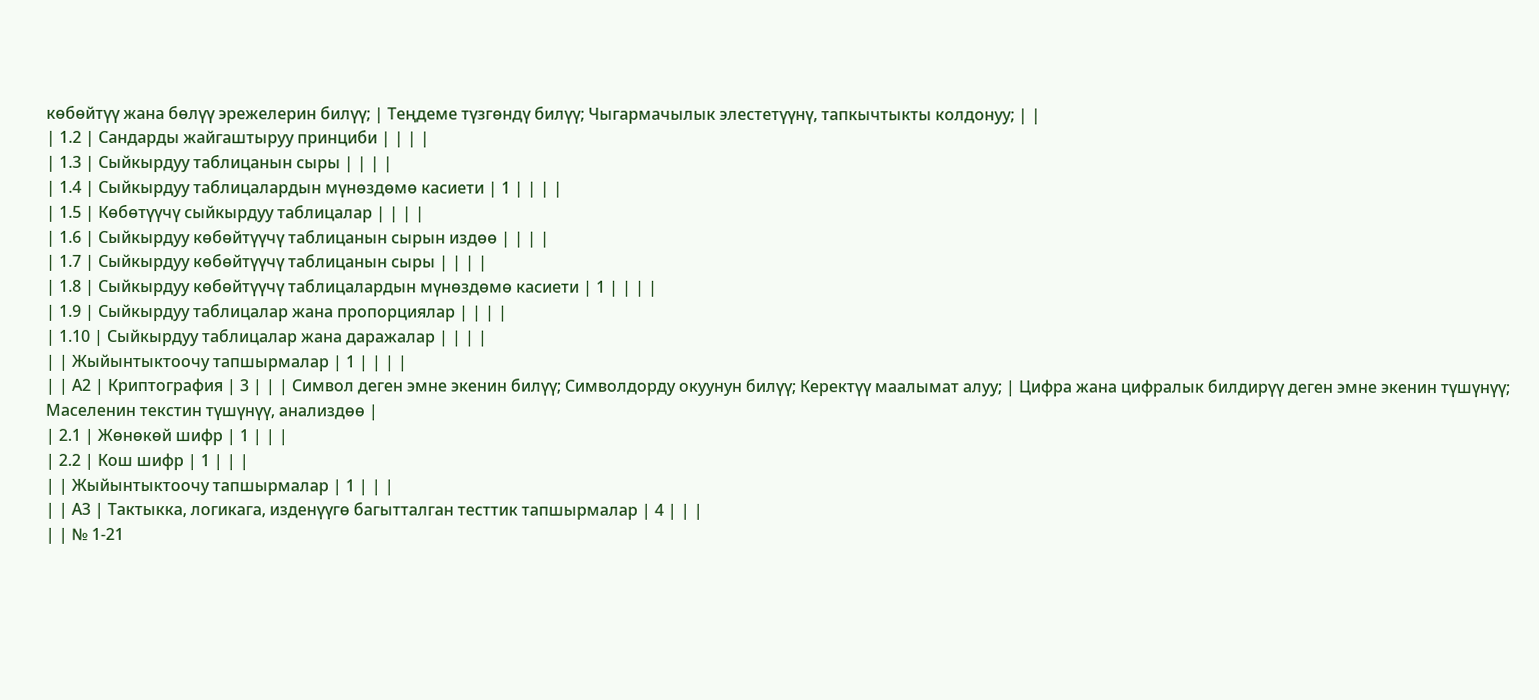кѳбѳйтүү жана бѳлүү эрежелерин билүү; | Теңдеме түзгѳндү билүү; Чыгармачылык элестетүүнү, тапкычтыкты колдонуу; | |
| 1.2 | Сандарды жайгаштыруу принциби | | | |
| 1.3 | Сыйкырдуу таблицанын сыры | | | |
| 1.4 | Сыйкырдуу таблицалардын мүнѳздѳмѳ касиети | 1 | | | |
| 1.5 | Кѳбѳтүүчү сыйкырдуу таблицалар | | | |
| 1.6 | Сыйкырдуу кѳбѳйтүүчү таблицанын сырын издѳө | | | |
| 1.7 | Сыйкырдуу кѳбѳйтүүчү таблицанын сыры | | | |
| 1.8 | Сыйкырдуу кѳбѳйтүүчү таблицалардын мүнѳздѳмѳ касиети | 1 | | | |
| 1.9 | Сыйкырдуу таблицалар жана пропорциялар | | | |
| 1.10 | Сыйкырдуу таблицалар жана даражалар | | | |
| | Жыйынтыктоочу тапшырмалар | 1 | | | |
| | А2 | Криптография | 3 | | | Символ деген эмне экенин билүү; Символдорду окуунун билүү; Керектүү маалымат алуу; | Цифра жана цифралык билдирүү деген эмне экенин түшүнүү; Маселенин текстин түшүнүү, анализдѳѳ |
| 2.1 | Жѳнѳкѳй шифр | 1 | | |
| 2.2 | Кош шифр | 1 | | |
| | Жыйынтыктоочу тапшырмалар | 1 | | |
| | А3 | Тактыкка, логикага, изденүүгѳ багытталган тесттик тапшырмалар | 4 | | |
| | № 1-21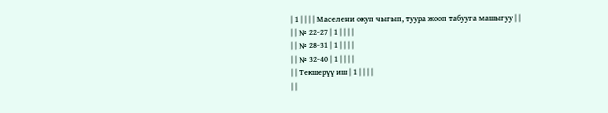| 1 | | | | Маселени окуп чыгып, туура жооп табууга машыгуу | |
| | № 22-27 | 1 | | | |
| | № 28-31 | 1 | | | |
| | № 32-40 | 1 | | | |
| | Текшерүү иш | 1 | | | |
| |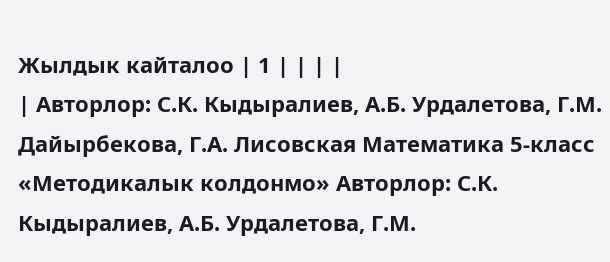Жылдык кайталоо | 1 | | | |
| Авторлор: С.К. Кыдыралиев, А.Б. Урдалетова, Г.М. Дайырбекова, Г.А. Лисовская Математика 5-класс «Методикалык колдонмо» Авторлор: С.К. Кыдыралиев, А.Б. Урдалетова, Г.М.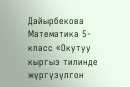Дайырбекова Математика 5-класс «Окутуу кыргыз тилинде жүргүзүлгон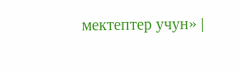мектептер учун» |